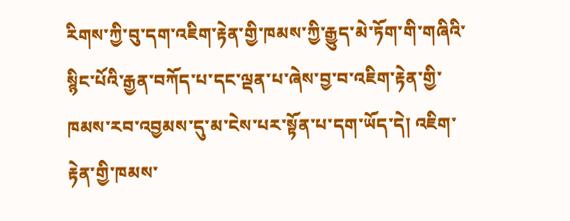རིགས་ཀྱི་བུ་དག་འཇིག་རྟེན་གྱི་ཁམས་ཀྱི་རྒྱུད་མེ་ཏོག་གི་གཞིའི་སྙིང་པོའི་རྒྱན་བཀོད་པ་དང་ལྡན་པ་ཞེས་བྱ་བ་འཇིག་རྟེན་གྱི་ཁམས་རབ་འབྱམས་དུ་མ་ངེས་པར་སྟོན་པ་དག་ཡོད་དེ། འཇིག་རྟེན་གྱི་ཁམས་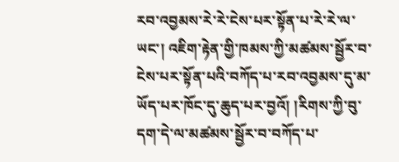རབ་འབྱམས་རེ་རེ་ངེས་པར་སྟོན་པ་རེ་རེ་ལ་ཡང་། འཇིག་རྟེན་གྱི་ཁམས་ཀྱི་མཚམས་སྦྱོར་བ་ངེས་པར་སྟོན་པའི་བཀོད་པ་རབ་འབྱམས་དུ་མ་ཡོད་པར་ཁོང་དུ་ཆུད་པར་བྱའོ། །རིགས་ཀྱི་བུ་དག་དེ་ལ་མཚམས་སྦྱོར་བ་བཀོད་པ་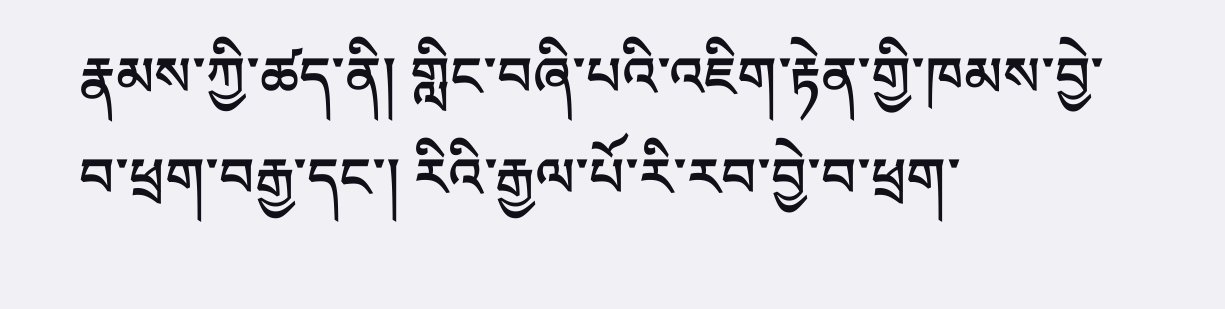རྣམས་ཀྱི་ཚད་ནི། གླིང་བཞི་པའི་འཇིག་རྟེན་གྱི་ཁམས་བྱེ་བ་ཕྲག་བརྒྱ་དང་། རིའི་རྒྱལ་པོ་རི་རབ་བྱེ་བ་ཕྲག་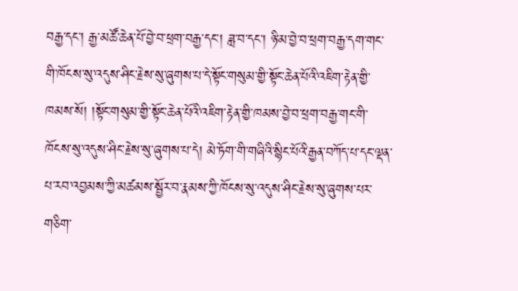བརྒྱ་དང་། རྒྱ་མཚོ་ཆེན་པོ་བྱེ་བ་ཕྲག་བརྒྱ་དང་། ཟླ་བ་དང་། ཉི་མ་བྱེ་བ་ཕྲག་བརྒྱ་དག་གང་གི་ཁོངས་སུ་འདུས་ཤིང་རྗེས་སུ་ཞུགས་པ་དེ་སྟོང་གསུམ་གྱི་སྟོང་ཆེན་པོའི་འཇིག་རྟེན་གྱི་ཁམས་སོ། །སྟོང་གསུམ་གྱི་སྟོང་ཆེན་པོའི་འཇིག་རྟེན་གྱི་ཁམས་བྱེ་བ་ཕྲག་བརྒྱ་གང་གི་ཁོངས་སུ་འདུས་ཤིང་རྗེས་སུ་ཞུགས་པ་དེ། མེ་ཏོག་གི་གཞིའི་སྙིང་པོའི་རྒྱན་བཀོད་པ་དང་ལྡན་པ་རབ་འབྱམས་ཀྱི་མཚམས་སྦྱོར་བ་རྣམས་ཀྱི་ཁོངས་སུ་འདུས་ཤིང་རྗེས་སུ་ཞུགས་པར་གཅིག་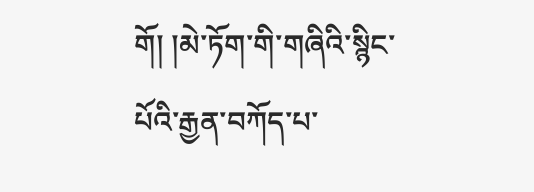གོ། །མེ་ཏོག་གི་གཞིའི་སྙིང་པོའི་རྒྱན་བཀོད་པ་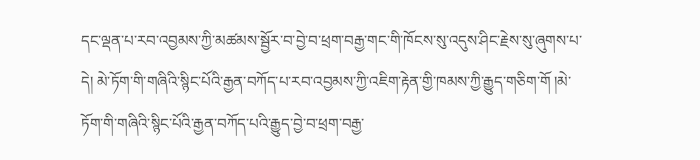དང་ལྡན་པ་རབ་འབྱམས་ཀྱི་མཚམས་སྦྱོར་བ་བྱེ་བ་ཕྲག་བརྒྱ་གང་གི་ཁོངས་སུ་འདུས་ཤིང་རྗེས་སུ་ཞུགས་པ་དེ། མེ་ཏོག་གི་གཞིའི་སྙིང་པོའི་རྒྱན་བཀོད་པ་རབ་འབྱམས་ཀྱི་འཇིག་རྟེན་གྱི་ཁམས་ཀྱི་རྒྱུད་གཅིག་གོ །མེ་ཏོག་གི་གཞིའི་སྙིང་པོའི་རྒྱན་བཀོད་པའི་རྒྱུད་བྱེ་བ་ཕྲག་བརྒྱ་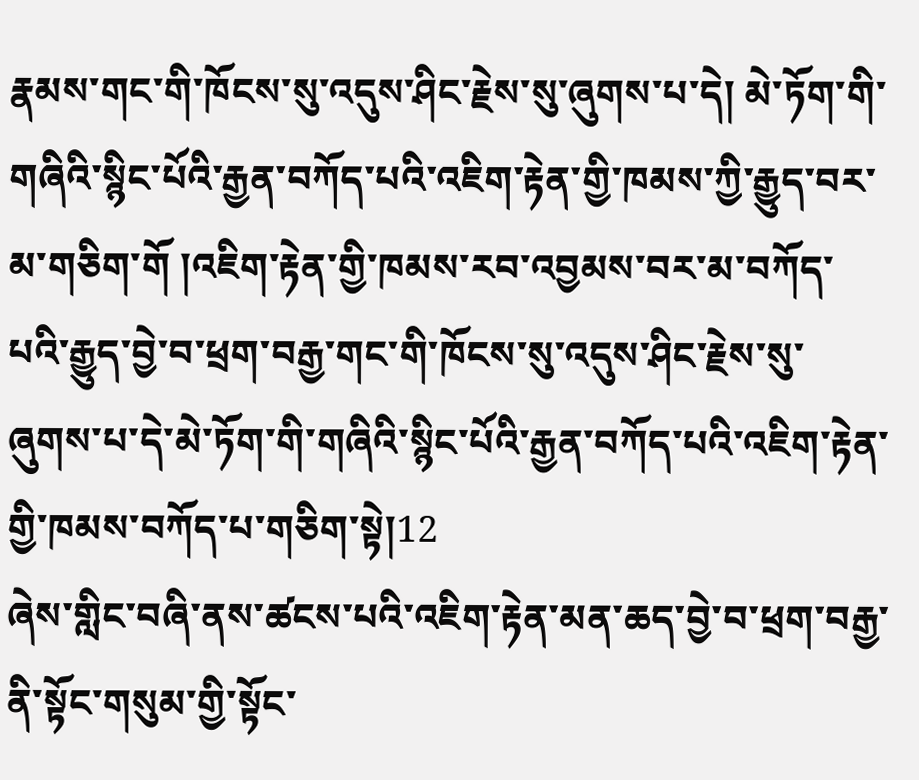རྣམས་གང་གི་ཁོངས་སུ་འདུས་ཤིང་རྗེས་སུ་ཞུགས་པ་དེ། མེ་ཏོག་གི་གཞིའི་སྙིང་པོའི་རྒྱན་བཀོད་པའི་འཇིག་རྟེན་གྱི་ཁམས་ཀྱི་རྒྱུད་བར་མ་གཅིག་གོ །འཇིག་རྟེན་གྱི་ཁམས་རབ་འབྱམས་བར་མ་བཀོད་པའི་རྒྱུད་བྱེ་བ་ཕྲག་བརྒྱ་གང་གི་ཁོངས་སུ་འདུས་ཤིང་རྗེས་སུ་ཞུགས་པ་དེ་མེ་ཏོག་གི་གཞིའི་སྙིང་པོའི་རྒྱན་བཀོད་པའི་འཇིག་རྟེན་གྱི་ཁམས་བཀོད་པ་གཅིག་སྟེ།12
ཞེས་གླིང་བཞི་ནས་ཚངས་པའི་འཇིག་རྟེན་མན་ཆད་བྱེ་བ་ཕྲག་བརྒྱ་ནི་སྟོང་གསུམ་གྱི་སྟོང་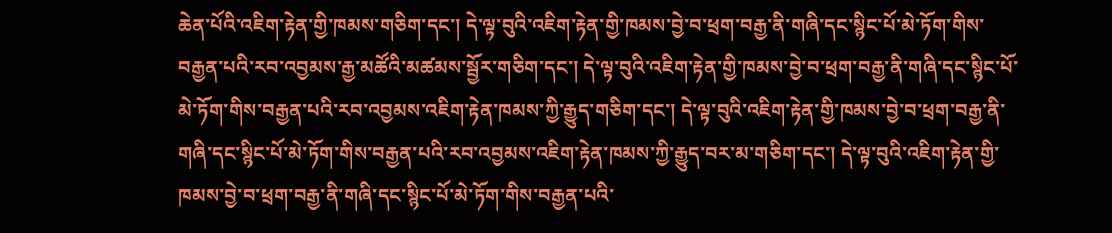ཆེན་པོའི་འཇིག་རྟེན་གྱི་ཁམས་གཅིག་དང་། དེ་ལྟ་བུའི་འཇིག་རྟེན་གྱི་ཁམས་བྱེ་བ་ཕྲག་བརྒྱ་ནི་གཞི་དང་སྙིང་པོ་མེ་ཏོག་གིས་བརྒྱན་པའི་རབ་འབྱམས་རྒྱ་མཚོའི་མཚམས་སྦྱོར་གཅིག་དང་། དེ་ལྟ་བུའི་འཇིག་རྟེན་གྱི་ཁམས་བྱེ་བ་ཕྲག་བརྒྱ་ནི་གཞི་དང་སྙིང་པོ་མེ་ཏོག་གིས་བརྒྱན་པའི་རབ་འབྱམས་འཇིག་རྟེན་ཁམས་ཀྱི་རྒྱུད་གཅིག་དང་། དེ་ལྟ་བུའི་འཇིག་རྟེན་གྱི་ཁམས་བྱེ་བ་ཕྲག་བརྒྱ་ནི་གཞི་དང་སྙིང་པོ་མེ་ཏོག་གིས་བརྒྱན་པའི་རབ་འབྱམས་འཇིག་རྟེན་ཁམས་ཀྱི་རྒྱུད་བར་མ་གཅིག་དང་། དེ་ལྟ་བུའི་འཇིག་རྟེན་གྱི་ཁམས་བྱེ་བ་ཕྲག་བརྒྱ་ནི་གཞི་དང་སྙིང་པོ་མེ་ཏོག་གིས་བརྒྱན་པའི་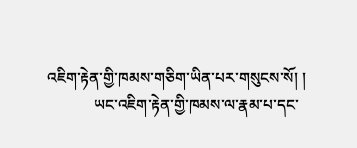འཇིག་རྟེན་གྱི་ཁམས་གཅིག་ཡིན་པར་གསུངས་སོ། །
            ཡང་འཇིག་རྟེན་གྱི་ཁམས་ལ་རྣམ་པ་དང་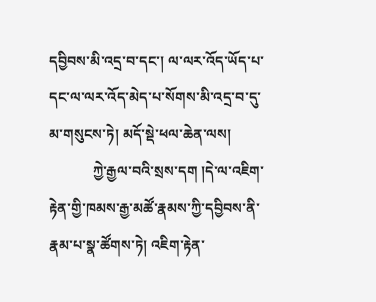དབྱིབས་མི་འདྲ་བ་དང་། ལ་ལར་འོད་ཡོད་པ་དང་ལ་ལར་འོད་མེད་པ་སོགས་མི་འདྲ་བ་དུ་མ་གསུངས་ཏེ། མདོ་སྡེ་ཕལ་ཆེན་ལས།
            ཀྱེ་རྒྱལ་བའི་སྲས་དག །དེ་ལ་འཇིག་རྟེན་གྱི་ཁམས་རྒྱ་མཚོ་རྣམས་ཀྱི་དབྱིབས་ནི་རྣམ་པ་སྣ་ཚོགས་ཏེ། འཇིག་རྟེན་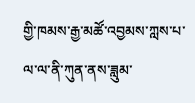གྱི་ཁམས་རྒྱ་མཚོ་འབྱམས་ཀླས་པ་ལ་ལ་ནི་ཀུན་ནས་ཟླུམ་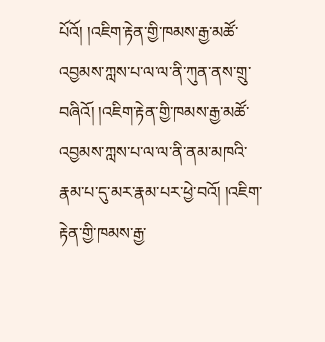པོའོ། །འཇིག་རྟེན་གྱི་ཁམས་རྒྱ་མཚོ་འབྱམས་ཀླས་པ་ལ་ལ་ནི་ཀུན་ནས་གྲུ་བཞིའོ། །འཇིག་རྟེན་གྱི་ཁམས་རྒྱ་མཚོ་འབྱམས་ཀླས་པ་ལ་ལ་ནི་ནམ་མཁའི་རྣམ་པ་དུ་མར་རྣམ་པར་ཕྱེ་བའོ། །འཇིག་རྟེན་གྱི་ཁམས་རྒྱ་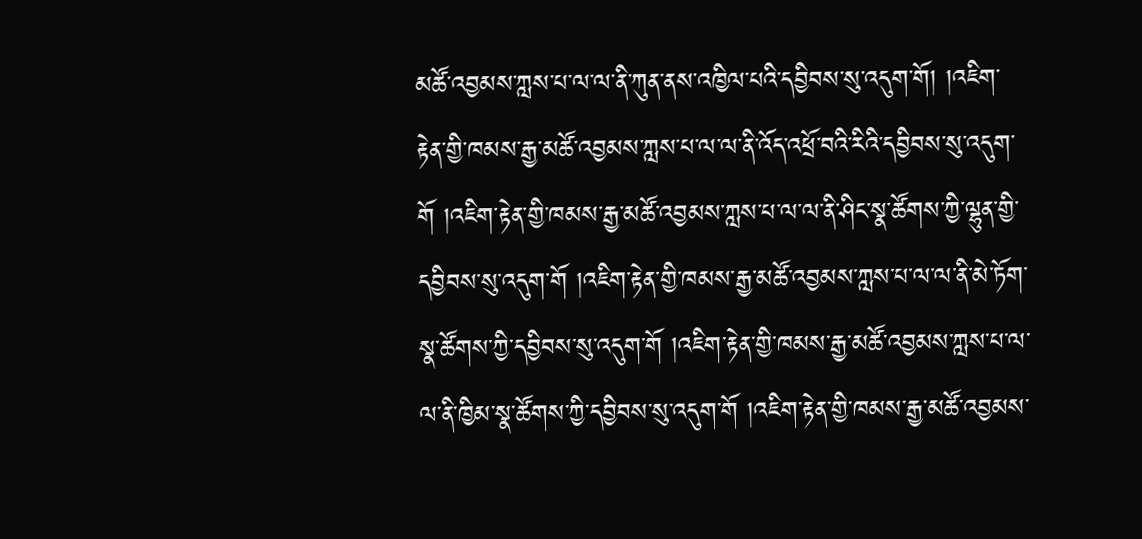མཚོ་འབྱམས་ཀླས་པ་ལ་ལ་ནི་ཀུན་ནས་འཁྱིལ་པའི་དབྱིབས་སུ་འདུག་གོ། །འཇིག་རྟེན་གྱི་ཁམས་རྒྱ་མཚོ་འབྱམས་ཀླས་པ་ལ་ལ་ནི་འོད་འཕྲོ་བའི་རིའི་དབྱིབས་སུ་འདུག་གོ །འཇིག་རྟེན་གྱི་ཁམས་རྒྱ་མཚོ་འབྱམས་ཀླས་པ་ལ་ལ་ནི་ཤིང་སྣ་ཚོགས་ཀྱི་ལྷུན་གྱི་དབྱིབས་སུ་འདུག་གོ །འཇིག་རྟེན་གྱི་ཁམས་རྒྱ་མཚོ་འབྱམས་ཀླས་པ་ལ་ལ་ནི་མེ་ཏོག་སྣ་ཚོགས་ཀྱི་དབྱིབས་སུ་འདུག་གོ །འཇིག་རྟེན་གྱི་ཁམས་རྒྱ་མཚོ་འབྱམས་ཀླས་པ་ལ་ལ་ནི་ཁྱིམ་སྣ་ཚོགས་ཀྱི་དབྱིབས་སུ་འདུག་གོ །འཇིག་རྟེན་གྱི་ཁམས་རྒྱ་མཚོ་འབྱམས་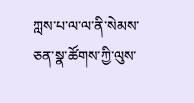ཀླས་པ་ལ་ལ་ནི་སེམས་ཅན་སྣ་ཚོགས་ཀྱི་ལུས་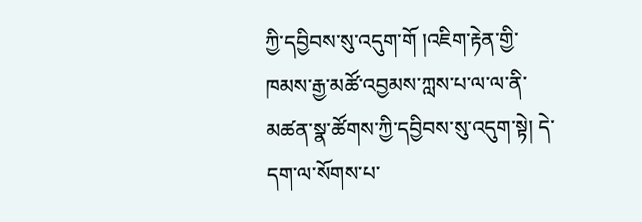ཀྱི་དབྱིབས་སུ་འདུག་གོ །འཇིག་རྟེན་གྱི་ཁམས་རྒྱ་མཚོ་འབྱམས་ཀླས་པ་ལ་ལ་ནི་མཚན་སྣ་ཚོགས་ཀྱི་དབྱིབས་སུ་འདུག་སྟེ། དེ་དག་ལ་སོགས་པ་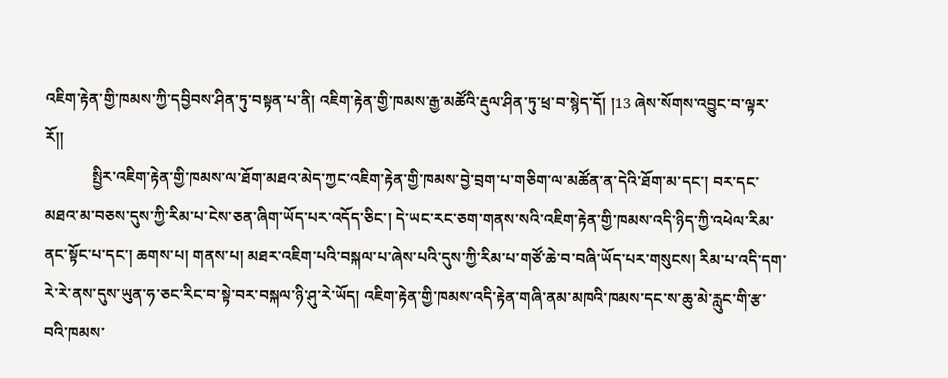འཇིག་རྟེན་གྱི་ཁམས་ཀྱི་དབྱིབས་ཤིན་ཏུ་བསྟན་པ་ནི། འཇིག་རྟེན་གྱི་ཁམས་རྒྱ་མཚོའི་རྡུལ་ཤིན་ཏུ་ཕྲ་བ་སྙེད་དོ། །13 ཞེས་སོགས་འབྱུང་བ་ལྟར་རོ།།
            སྤྱིར་འཇིག་རྟེན་གྱི་ཁམས་ལ་ཐོག་མཐའ་མེད་ཀྱང་འཇིག་རྟེན་གྱི་ཁམས་བྱེ་བྲག་པ་གཅིག་ལ་མཚོན་ན་དེའི་ཐོག་མ་དང་། བར་དང་མཐའ་མ་བཅས་དུས་ཀྱི་རིམ་པ་ངེས་ཅན་ཞིག་ཡོད་པར་འདོད་ཅིང་། དེ་ཡང་རང་ཅག་གནས་སའི་འཇིག་རྟེན་གྱི་ཁམས་འདི་ཉིད་ཀྱི་འཕེལ་རིམ་ནང་སྟོང་པ་དང་། ཆགས་པ། གནས་པ། མཐར་འཇིག་པའི་བསྐལ་པ་ཞེས་པའི་དུས་ཀྱི་རིམ་པ་གཙོ་ཆེ་བ་བཞི་ཡོད་པར་གསུངས། རིམ་པ་འདི་དག་རེ་རེ་ནས་དུས་ཡུན་ཧ་ཅང་རིང་བ་སྟེ་བར་བསྐལ་ཉི་ཤུ་རེ་ཡོད། འཇིག་རྟེན་གྱི་ཁམས་འདི་རྟེན་གཞི་ནམ་མཁའི་ཁམས་དང་ས་ཆུ་མེ་རླུང་གི་རྩ་བའི་ཁམས་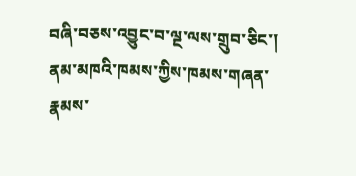བཞི་བཅས་འབྱུང་བ་ལྔ་ལས་གྲུབ་ཅིང་། ནམ་མཁའི་ཁམས་ཀྱིས་ཁམས་གཞན་རྣམས་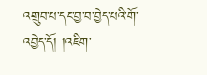འགྲུབ་པ་དང་བྱ་བ་བྱེད་པའི་གོ་འབྱེད་དོ། །འཇིག་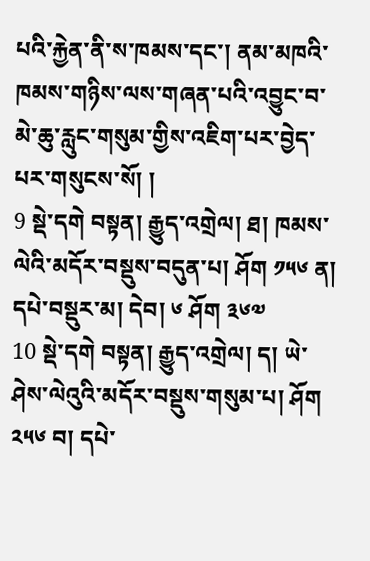པའི་རྐྱེན་ནི་ས་ཁམས་དང་། ནམ་མཁའི་ཁམས་གཉིས་ལས་གཞན་པའི་འབྱུང་བ་མེ་ཆུ་རླུང་གསུམ་གྱིས་འཇིག་པར་བྱེད་པར་གསུངས་སོ། །
9 སྡེ་དགེ བསྟན། རྒྱུད་འགྲེལ། ཐ། ཁམས་ལེའི་མདོར་བསྡུས་བདུན་པ། ཤོག ༡༥༦ ན། དཔེ་བསྡུར་མ། དེབ། ༦ ཤོག ༣༦༧
10 སྡེ་དགེ བསྟན། རྒྱུད་འགྲེལ། ད། ཡེ་ཤེས་ལེའུའི་མདོར་བསྡུས་གསུམ་པ། ཤོག ༢༥༦ བ། དཔེ་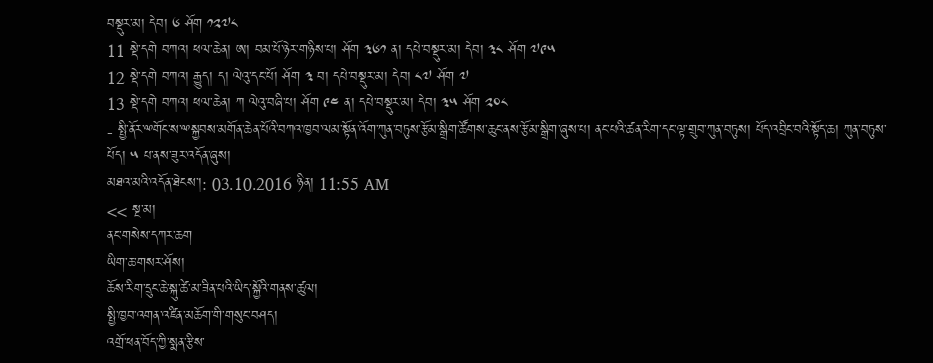བསྡུར་མ། དེབ། ༦ ཤོག ༡༢༧༨
11 སྡེ་དགེ བཀའ། ཕལ་ཆེན། ཨ། བམ་པོ་ཉེར་གཉིས་པ། ཤོག ༣༦༡ ན། དཔེ་བསྡུར་མ། དེབ། ༣༨ ཤོག ༧༩༥
12 སྡེ་དགེ བཀའ། རྒྱུད། ད། ལེའུ་དང་པོ། ཤོག ༣ བ། དཔེ་བསྡུར་མ། དེབ། ༨༧ ཤོག ༧
13 སྡེ་དགེ བཀའ། ཕལ་ཆེན། ཀ ལེའུ་བཞི་པ། ཤོག ༩༤ ན། དཔེ་བསྡུར་མ། དེབ། ༣༥ ཤོག ༢༠༨
- སྤྱི་ནོར་ྋགོང་ས་ྋསྐྱབས་མགོན་ཆེན་པོའི་བཀའ་ཁྱབ་ལམ་སྟོན་འོག་ཀུན་བཏུས་རྩོམ་སྒྲིག་ཚོགས་ཆུང་ནས་རྩོམ་སྒྲིག་ཞུས་པ། ནང་པའི་ཚན་རིག་དང་ལྟ་གྲུབ་ཀུན་བཏུས། པོད་འབྲིང་བའི་སྟོད་ཆ། ཀུན་བཏུས་པོད། ༥ པ་ནས་ཟུར་འདོན་ཞུས།
མཐའ་མའི་འདོན་ཐེངས་།: 03.10.2016 ཉིན། 11:55 AM
<< སྔ་མ།
ནང་གསེས་དཀར་ཆག
ཡིག་ཆ་གསར་ཤོས།
ཆོས་རིག་དྲུང་ཆེ་སྐུ་ཚེ་མ་ཟིན་པའི་ཡིད་སྐྱོའི་གནས་ཚུལ།
སྤྱི་ཁྱབ་འགན་འཛིན་མཆོག་གི་གསུང་བཤད།
འགྲོ་ཕན་བོད་ཀྱི་སྨན་རྩིས་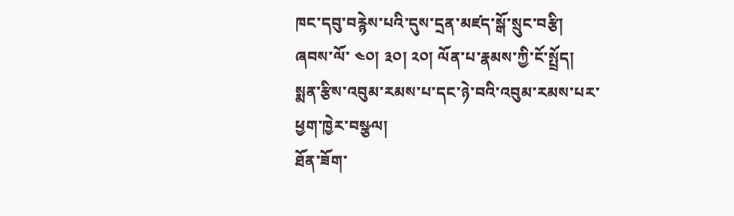ཁང་དབུ་བརྙེས་པའི་དུས་དྲན་མཛད་སྒོ་སྲུང་བརྩི།
ཞབས་ལོ་ ༤༠། ༣༠། ༢༠། ལོན་པ་རྣམས་ཀྱི་ངོ་སྤྲོད།
སྨན་རྩིས་འབུམ་རམས་པ་དང་ཉེ་བའི་འབུམ་རམས་པར་ཕྱག་ཁྱེར་བསྩལ།
ཐོན་ཟོག་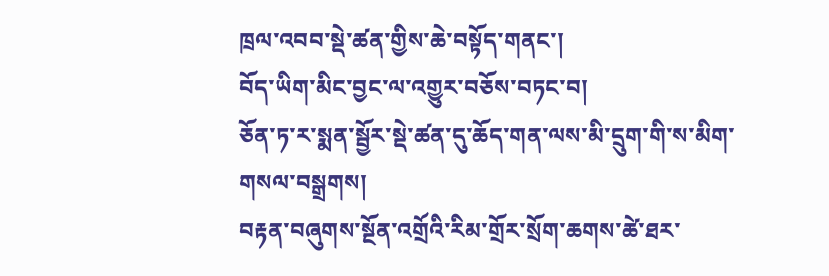ཁྲལ་འབབ་སྡེ་ཚན་གྱིས་ཆེ་བསྟོད་གནང་།
བོད་ཡིག་མིང་བྱང་ལ་འགྱུར་བཅོས་བཏང་བ།
ཅོན་ཏ་ར་སྨན་སྦྱོར་སྡེ་ཚན་དུ་ཆོད་གན་ལས་མི་དྲུག་གི་ས་མིག་གསལ་བསྒྲགས།
བརྟན་བཞུགས་སྔོན་འགྲོའི་རིམ་གྲོར་སྲོག་ཆགས་ཚེ་ཐར་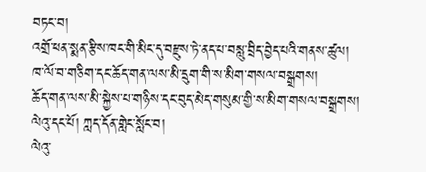བཏང་བ།
འགྲོ་ཕན་སྨན་རྩིས་ཁང་གི་མིང་དུ་བརྫུས་ཏེ་ནད་པ་བསླུ་བྲིད་བྱེད་པའི་གནས་ཚུལ།
ཁ་ལོ་བ་གཅིག་དང་ཆོད་གན་ལས་མི་དྲུག་གི་ས་མིག་གསལ་བསྒྲགས།
ཆོད་གན་ལས་མི་སྐྱེས་པ་གཉིས་དང་བུད་མེད་གསུམ་གྱི་ས་མིག་གསལ་བསྒྲགས།
ལེའུ་དང་པོ། ཀླད་དོན་གླེང་སློང་བ།
ལེའུ་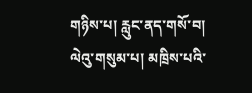གཉིས་པ། རླུང་ནད་གསོ་བ།
ལེའུ་གསུམ་པ། མཁྲིས་པའི་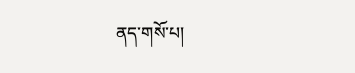ནད་གསོ་པ།